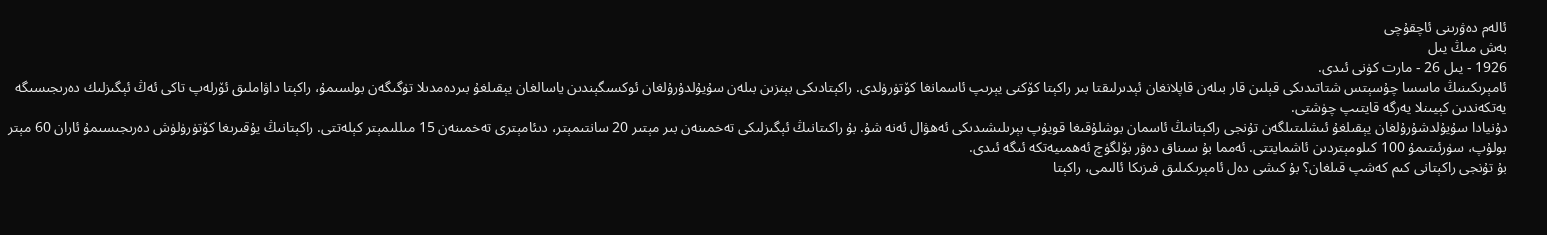ئالەم دەۋرىنى ئاچقۇچى
بەش مىڭ يىل
1926 - يىل 26 - مارت كۈنى ئىدى.
ئامېرىكىنىڭ ماسسا چۇسېتس شتاتىدىكى قېلىن قار بىلەن قاپلانغان ئېدىرلىقتا بىر راكېتا كۆكنى يېرىپ ئاسمانغا كۆتۈرۈلدى. راكېتادىكى بېنزىن بىلەن سۇيۇلدۇرۇلغان ئوكسىگېندىن ياسالغان يېقىلغۇ بىردەمدىلا تۈگىگەن بولسىمۇ، راكېتا داۋاملىق ئۆرلەپ تاكى ئەڭ ئېگىزلىك دەرىجىسىگە يەتكەندىن كېيىنلا يەرگە قايتىپ چۈشتى.
دۇنيادا سۇيۇلدشۇرۇلغان يېقىلغۇ ئىشلىتىلگەن تۇنجى راكېتانىڭ ئاسمان بوشلۇقىغا قويۇپ بېرىلىشىدىكى ئەھۋال ئەنە شۇ. بۇ راكىتانىڭ ئېگىزلىكى تەخمىنەن بىر مېتىر 20 سانتىمېتر، دىئامېترى تەخمىنەن 15 مىللىمېتر كېلەتتى. راكېتانىڭ يۇقىرىغا كۆتۈرۈلۈش دەرىجىسىمۇ ئاران 60 مېتر بولۇپ، سۈرئىتىمۇ 100 كىلومېتردىن ئاشمايتتى. ئەمما بۇ سىناق دەۋر بۆلگۈچ ئەھمىيەتكە ئىگە ئىدى.
بۇ تۇنجى راكېتانى كىم كەشپ قىلغان؟ بۇ كىشى دەل ئامېرىكىلىق فىزىكا ئالىمى، راكېتا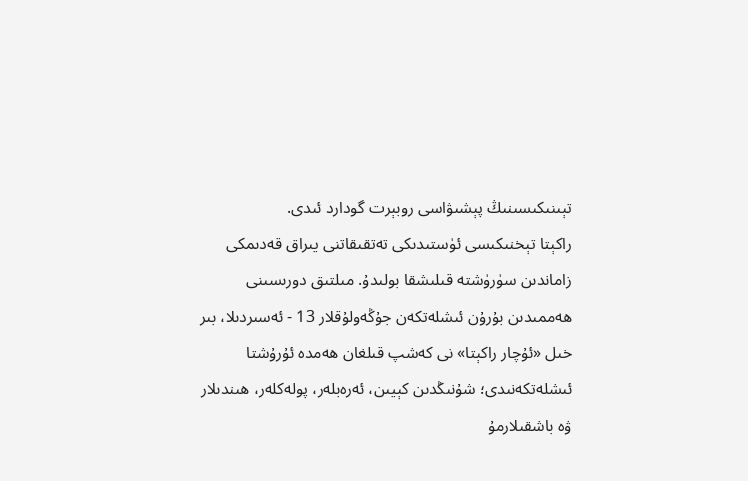تېىنىكىسىنىڭ پېشىۋاسى روبېرت گودارد ئىدى.
راكېتا تېخنىكىسى ئۈستىدىكى تەتقىقاتنى يىراق قەدىمكى زاماندىن سۈرۈشتە قىلىشقا بولىدۇ. مىلتىق دورىسىنى ھەممىدىن بۇرۇن ئىشلەتكەن جۇڭەولۇقلار 13 - ئەسىردىلا، بىر خىل «ئۇچار راكېتا» نى كەشپ قىلغان ھەمدە ئۇرۇشتا ئىشلەتكەنىدى؛ شۇنىڭدىن كېيىن، ئەرەبلەر، پولەكلەر، ھىندىلار ۋە باشقىلارمۇ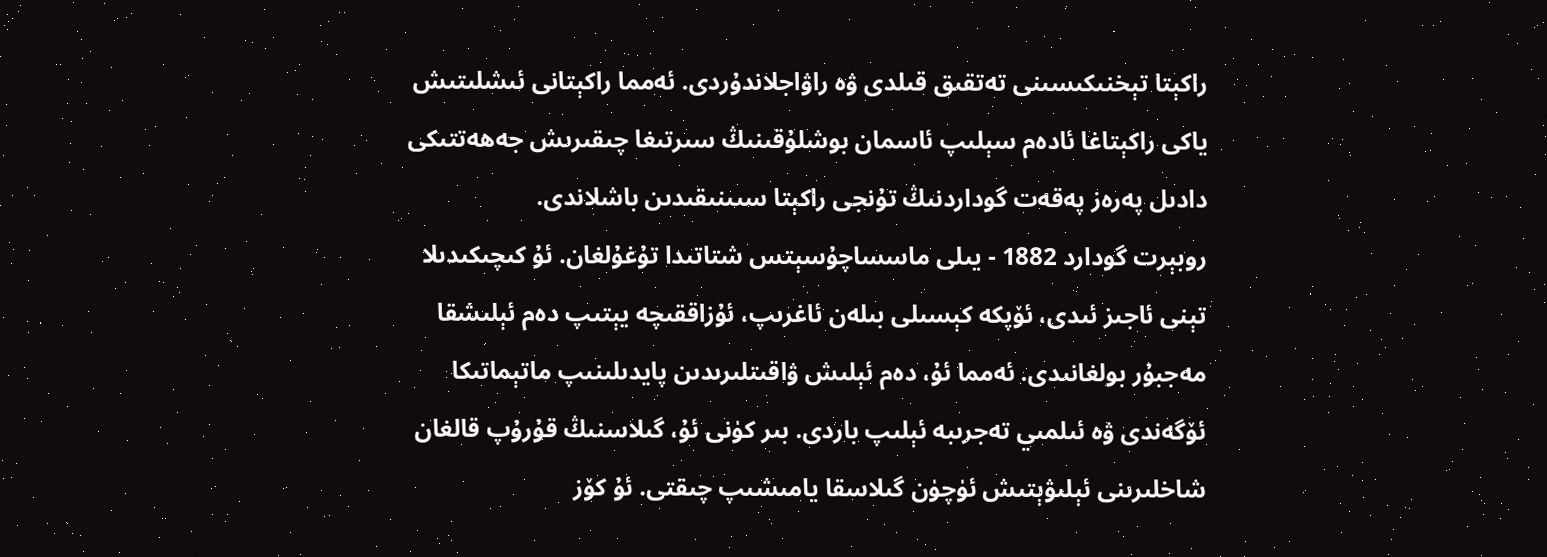راكېتا تېخنىكىسىنى تەتقىق قىلدى ۋە راۋاجلاندۇردى. ئەمما راكېتانى ئىشلىتىش ياكى راكېتاغا ئادەم سېلىپ ئاسمان بوشلۇقىنىڭ سىرتىغا چىقىرىش جەھەتتىكى دادىل پەرەز پەقەت گوداردنىڭ تۇنجى راكېتا سىىنىقىدىن باشلاندى.
روبېرت گودارد 1882 - يىلى ماسساچۇسېتس شتاتىدا تۇغۇلغان. ئۇ كىچىكىدىلا تېنى ئاجىز ئىدى، ئۆپكە كېسىلى بىلەن ئاغرىپ، ئۇزاققىچە يېتىپ دەم ئېلىشقا مەجبۇر بولغانىدى. ئەمما ئۇ، دەم ئېلىش ۋاقىتلىرىدىن پايدىلىنىپ ماتېماتىكا ئۆگەندى ۋە ئىلمىي تەجرىبە ئېلىپ باردى. بىر كۈنى ئۇ، گىلاسنىڭ قۇرۇپ قالغان شاخلىرىنى ئېلىۋېتىش ئۈچۈن گىلاسقا يامىشىپ چىقتى. ئۇ كۆز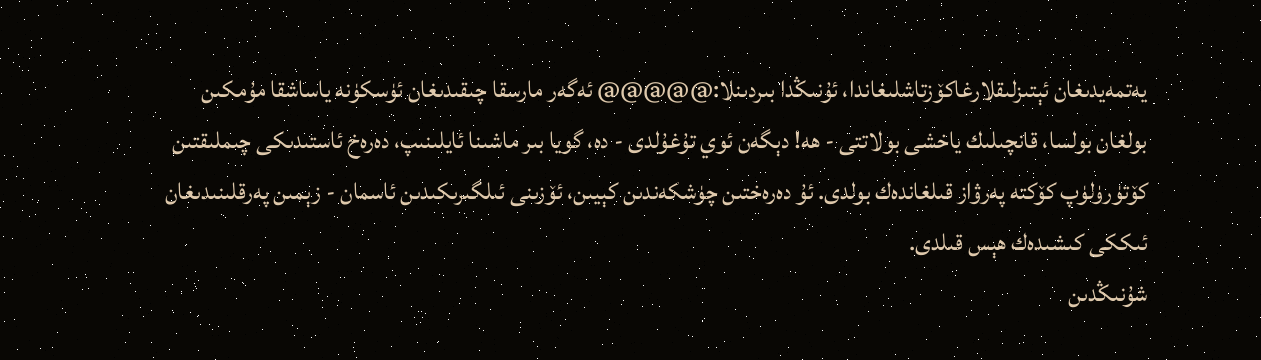يەتمەيدىغان ئېتىزلىقلارغاكۆزتاشلىغاندا، ئۇنىڭدا بىردىنلا:@@@@@ ئەگەر مارسقا چىقىدىغان ئۈسكۈنە ياساشقا مۇمكىن بولغان بولسا، قانچىلىك ياخشى بولاتتى - ھە! دېگەن ئوي تۇغۇلدى - دە، گويا بىر ماشىنا ئايلىنىپ، دەرەخ ئاستىدىكى چىملىقتىن كۆتۈرۈلۈپ كۆكتە پەرۋاز قىلغاندەك بولدى. ئۇ دەرەختىن چۈشكەندىن كېيىن، ئۆزىنى ئىلگىرىكىدىن ئاسمان - زېمىن پەرقلىنىدىغان ئىككى كىشىدەك ھېس قىلدى.
شۇنىڭدىن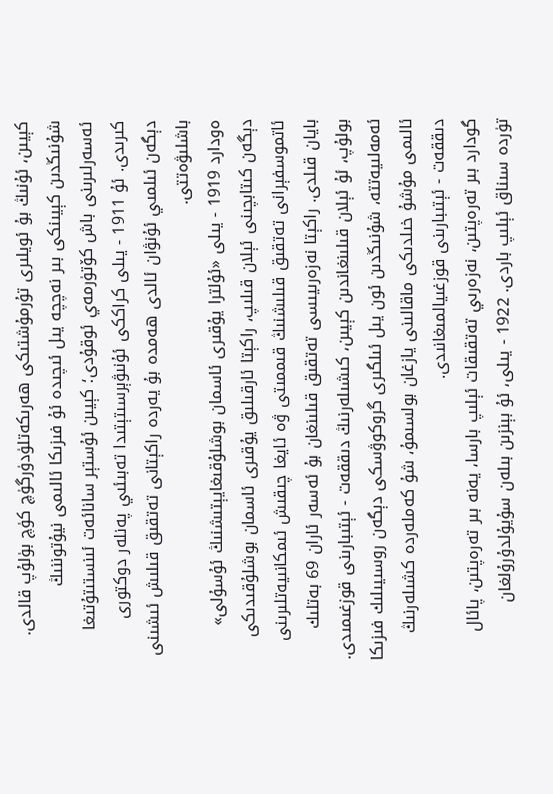كېيىن، ئۇنىڭ بۇ ئويلىرى تۇرمۇشتىكى ھەرىكەتلۈدۈرگۈچ كۈچ بۈلۇپ قالدى. شۇنىڭدىن كېيىنكى بىر نەچچە يىل ئىچىدە ئۇ فىزىكا ئالىمى نيۇتوننىڭ ئەسەرلىرىنى باش كۆتۈرمەي ئوقۇدى؛ كېيىن ئۇستېر سانائەت ئىنستىتۇتىغا كىرىدى. ئۇ 1911 - يىلى كراككى ئۇنىۋېرسىتېتىدا تەبىئىي پەنلەر دوكتورى دېگەن ئىلمىي ئۇنۋان ئالدى ھەمدە بۇ يەردە راكېتانى تەتقىق قىلىش ئىشىنى باشلىۋەتتى.
ەودارد 1919 - يىلى «ئۇلترا يۇقىرى ئاسمان بوشلۇقىغايېتىشنىڭ ئۇسۇلى» دېگەن كىتابچىنى ئېلان قىلىپ، راكېتا ئارقىلىق يۇقىرى ئاسمان بوشلۇقىدىكى ئاتموسفېرانى تەتقىق قىلىشنىڭ قىممىتى ۋە ئايغا چىقىش ئىمكانىيەتلىرىنى بايان قىلدى. راكېتا نەزەرىيىسى تەتقىق قىلىنغان بۇ ئەسەر ئاران 69 بەتلىك بولۇپ، ئۇ ئېلان قىلىنغاندىن كېيىن، كىشىلەرنىڭ دىققەت - ئېتىبارىنى قوزغىمىدى. ئەمەلىيەتتە، شۇنىڭدىن ئون يىل ئىلگىرى گروكوۋسكى دېگەن روسىيىلىك فىزىكا ئالىمى مۇشۇ خىلدىكى ماقالىنى يازغان بولسىمۇ، شۇ كەملەردە كشىلەرنىڭ دىققەت - ئېتىبارىنى قوزغىيالمىغانىدى.
گودارد بىر تەرەپتىن، نەزەرىي تەتقىقات ئېلىپ بارسا، يەنە بىر تەرەپتىن، پائال تۈردە سىناق ئېلىپ باردى. 1922 - يىلى، ئۇ بېنزىن بىلەن سۇيۇلدۇرۇلغان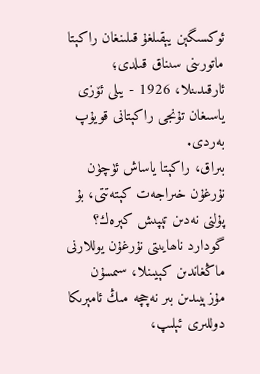ئوكسىگېن يېقىلغۇ قىلىنغان راكېتا ماتورىنى سىناق قىلدى؛ ئارقىدىنلا، 1926 - يىلى ئۆزى ياسىغان تۇنجى راكېتانى قويۇپ بەردى.
بىراق، راكېتا ياساش ئۈچۈن نۇرغۇن خىراجەت كېتەتتى، بۇ پۇلنى نەدىن تېپىش كېرەك؟ گودارد ناھايىتى نۇرغۇن يوللارنى ماڭغاندىن كېيىنلا، سىمسۇن مۇزېيىدىن بىر نەچچە مىڭ ئامېرىكا دوللىرى ئېلىپ،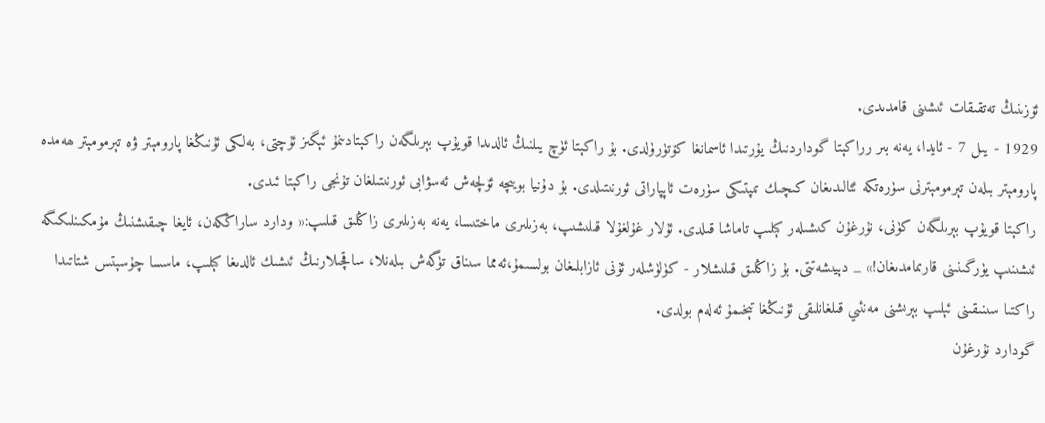ئۆزىنىڭ تەتقىقات ئىشىنى قامدىدى.
1929 - يىل 7 - ئايدا، يەنە بىر رراكېتا گوداردنىڭ يۇرتىدا ئاسمانغا كۆتۈرۈلدى. بۇ راكېتا ئۈچ يىلنىڭ ئالدىدا قويۇپ بېرىلگەن راكېتادىنمۇ ئېگىز ئۇچتى، بەلكى ئۇنىڭغا پارومېتر ۋە تېرمومېتر ھەمدە پارومېتر بىلەن تېرمومېترنى سۈرەتكە ئئالىدىغان كىچىك تىپتىكى سۈرەت ئاپپاراتى ئورنىتىلدى. بۇ دۇنيا بويىچە ئۆلچەش ئەسۋابى ئورنىتىلغان تۇنجى راكېتا ئىدى.
راكېتا قويۇپ بېرىلگەن كۈنى، نۇرغۇن كىشىلەر كېلىپ تاماشا قىلدى. ئۇلار غۇلغۇلا قىلىشىپ، بەزىلىرى ماختىسا، يەنە بەزىلىرى زاڭلىق قىلىپ:« ودارد ساراڭكەن، ئايغا چىقىشنىڭ مۇمكىنلىكىگە ئىشىنىپ يۈرگىنىنى قارىمامدىغان!» _ دېيىشەتتى. بۇ زاڭلىق قىلىشلار - كۈلۈشلەر ئۇنى ئازابلىغان بولسىمۇ،ئەمما سىناق تۈگەش بىلەنلا، ساقچىلارنىڭ ئىشىك ئالدىغا كېلىپ، ماسسا چۇسېتس شتاتىدا راكتىا سىنىقىنى ئېلىپ بېرىشنى مەنئىي قىلغانلىقى ئۇنىڭغا تېخىمۇ ئەلەم بولدى.
گودارد نۇرغۇن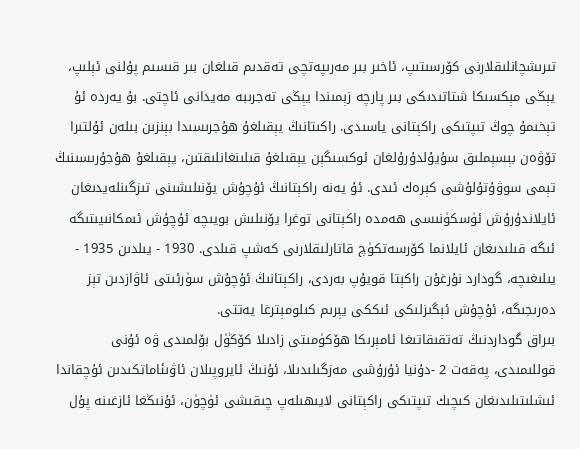تىرىشچانلىقلارنى كۆرسىتىپ، ئاخىر بىر مەرىپەتچى تەقدىم قىلغان بىر قىسىم پۇلنى ئېلىپ، يېڭى مېكسىكا شتاتىدىكى بىر پارچە زېمىندا يېڭى تەجرىبە مەيدانى ئاچتى. بۇ يەردە ئۇ تېخىمۇ چوڭ تىپتىكى راكېتانى ياسىدى. راكىتانىڭ يېقىلغۇ ھۇجرىسىدا بېنزىن بىلەن ئۇلتىرا تۆۋەن بېسېملىق سۇيۇلدۇرۇلغان ئوكسىگېن يېقىلغۇ قىلىنغانلىقتىن، يېقىلغۇ ھۇجۇرىسىنىڭ تېمى سوۋۇتۇلۇشى كېرەك ئىدى. ئۇ يەنە راكېتانىڭ ئۇچۇش يۆنىلىشىنى تىزگىنلەيدىغان ئايلاندۇرۇش ئۈسكۈنىسى ھەمدە راكېتانى توغرا يۆنىلىش بويىچە ئۇچۇش ئىمكانىيىتىگە ئىگە قىلىدىغان ئايلانما كۆرسەتكۈچ قاتارلىقلارنى كەشپ قىلدى. 1930 - يىلدىن 1935 - يىلىغىچە، گودارد نۇرغۇن راكېتا قويۇپ بەردى، راكېتانىڭ ئۇچۇش سۈرئىتى ئاۋازدىن تېز دەرىجىگە، ئۇچۇش ئېگىزلىكى ئىككى يېرىم كىلومېترغا يەتتى.
بىراق گوداردنىڭ تەتقىقاتىغا ئامېرىكا ھۆكۈمىتى زادىلا كۆڭۈل بۆلمىدى ۋە ئۇنى قوللىمىدى، پەقەت 2 -دۇنيا ئۇرۇشى مەزگىلىدىلا، ئۇنىڭ ئايروپىلان ئاۋىئاماتكىدىن ئۇچقاندا ئىشلىتىلىدىغان كىچىك تىپتىكى راكېتانى لايىھىلەپ چىقىشى ئۈچۈن، ئۇنىڭغا ئازغىنە پۇل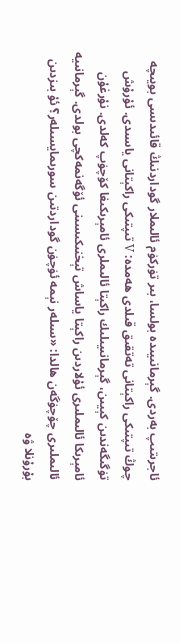ئاجرىتىپ بەردى. گېرمانىيىدە بولسا، بىر تۈركۈم ئالىملار گوداردنىڭ قائىدىسى بويىچە چوڭ تىپتىكى راكېتانى تەتقىق قىلدى ھەمدە: V تىپتىكى راكېتانى ياسىدى. ئۇرۇش تۈگىگەندىن كېيىن، گېرمانىيىلىك راكېتا ئالىملرى ئامېرىكىغا كۆچۈپ كەلدى. نۇرغۇن ئامېرىكا ئالىملىرى ئۇلاردىن راكېتا ياساش تېخنىكىسىنى ئۆگەنمەكچى بولدى. گېرمانىيە ئالىملىرى چۆچۈگەن ھالدا: «سىلەر نېمە ئۈچۈن گوداردتىن سورىمايسىلەر؟ ئۇ بىزدىن بۇرۇنلا ۋە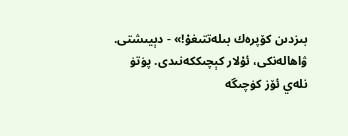بىزدىن كۆپرەك بىلەتتىغۇ!» - دېيىشتى.
ۋاھالەنكى، ئۇلار كېچىككەنىدى. پۈتۈ نلەي ئۆز كۈچىگە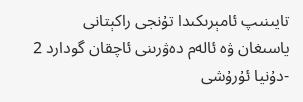تايىنىپ ئامېرىكىدا تۇنجى راكېتانى ياسىغان ۋە ئالەم دەۋرىنى ئاچقان گودارد 2 -دۇنيا ئۇرۇشى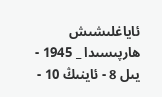ئاياغلىشىش ھارپىسىدا _ 1945 - يىل 8 - ئاينىڭ 10 -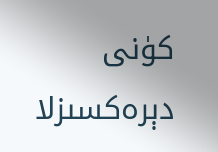كۈنى دېرەكسىزلا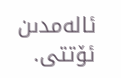ئالەمدىن ئۆتتى.